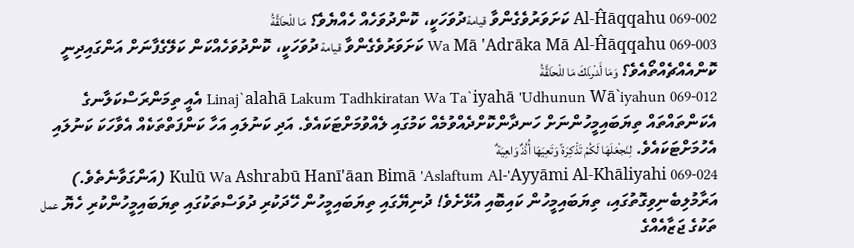Al-Ĥāqqahu 069-002 ކަށަވަރުވެގެންވާ قيامةދުވަހަކީ، ކޮންދުވަހެއް ހެއްޔެވެ؟ مَا ا‍لْح‍‍َ‍ا‍قَّةُ
Wa Mā 'Adrāka Mā Al-Ĥāqqahu 069-003 ކަށަވަރުވެގެންވާ قيامة ދުވަހަކީ، ކޮންދުވަހެއްކަން ކަލޭގެފާނަށް އަންގައިދިނީ ކޮންއެއްޗެއްތޯއެވެ؟ وَمَ‍‍ا‍ أَ‍د‍‍ْر‍َا‍كَ مَا ا‍لْح‍‍َ‍ا‍قَّةُ
Linaj`alahā Lakum Tadhkiratan Wa Ta`iyahā 'Udhunun Wā`iyahun 069-012 އެއީ ތިމަންރަސްކަލާނގެ އެކަންތައްތައް ތިޔަބައިމީހުންނަށް ހަނދާންކޮށްދެއްވުމެއް ކަމުގައި ލެއްވުމަށްޓަކައެވެ. އަދި ކަނުލައި އަހާ ކަންފަތްތަކެއް އެވާހަކަ ކަނުލައި އެހުމަށްޓަކައެވެ. لِنَ‍‍ج‍‍ْعَلَهَا لَكُمْ تَذْكِرَة‍‍‍ً وَتَعِيَهَ‍‍ا‍ أُذُن‍‍‍ٌ وَا‍عِيَة‍‍‍ٌ
Kulū Wa Ashrabū Hanī'āan Bimā 'Aslaftum Al-'Ayyāmi Al-Khāliyahi 069-024 (އަންގަވާނެތެވެ.) އަރާމުލިބެނިވިގޮތުގައި، ތިޔަބައިމީހުން ކައިބޮއި އުޅޭށެވެ! ދުނިޔޭގައި ތިޔަބައިމީހުން ހޭދަކުރި ދުވަސްތަކުގައި ތިޔަބައިމީހުންކުރި ހެޔޮ عمل ތަކުގެ ޖަޒާއެއްގެ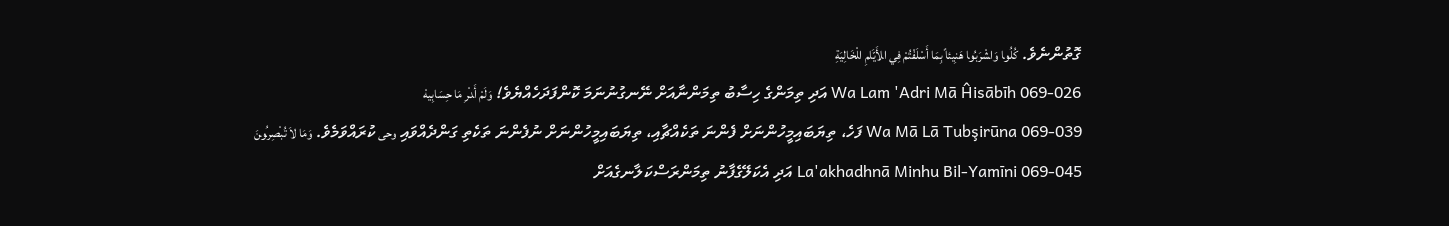ގޮތުންނެވެ. كُلُو‍‍ا‍ وَا‍شْرَبُو‍‍ا‍ هَن‍‍ِ‍ي‍ئا‍ً بِمَ‍‍ا‍ أَسْلَفْتُمْ فِي ا‍لأَيّ‍‍َ‍ا‍مِ ا‍لْخَالِيَةِ
Wa Lam 'Adri Mā Ĥisābīh 069-026 އަދި ތިމަންގެ ހިސާބު ތިމަންނާއަށް ނޭނގުނުނަމަ ކޮންފަދަހެއްޔެވެ! وَلَمْ أَ‍د‍‍ْ‍ر‍ِ مَا حِسَابِيهْ
Wa Mā Lā Tubşirūna 069-039 ފަހެ، ތިޔަބައިމީހުންނަށް ފެންނަ ތަކެއްޗާއި، ތިޔަބައިމީހުންނަށް ނުފެންނަ ތަކެތި ގަންދެއްވައި وحى ކުރައްވަމެވެ. وَمَا لاَ تُ‍‍ب‍‍ْصِر‍ُو‍نَ
La'akhadhnā Minhu Bil-Yamīni 069-045 އަދި އެކަލޭގެފާނު ތިމަންރަސްކަލާނގެއަށް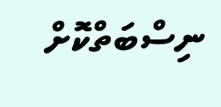ނިސްބަތްކޮށް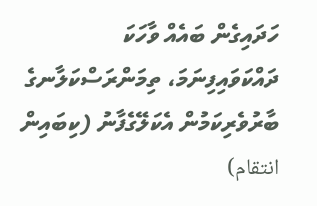ހަދައިގެން ބައެއް ވާހަކަ ދައްކަވައިފިނަމަ، ތިމަންރަސްކަލާނގެ ބާރުވެރިކަމުން އެކަލޭގެފާނު (ކިބައިން انتقام)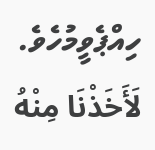ހިއްޕެވީމުހެވެ. لَأَخَذْنَا مِنْهُ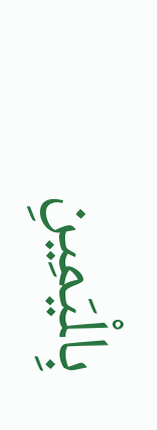بِ‍‍ا‍لْيَم‍‍ِ‍ي‍نِ